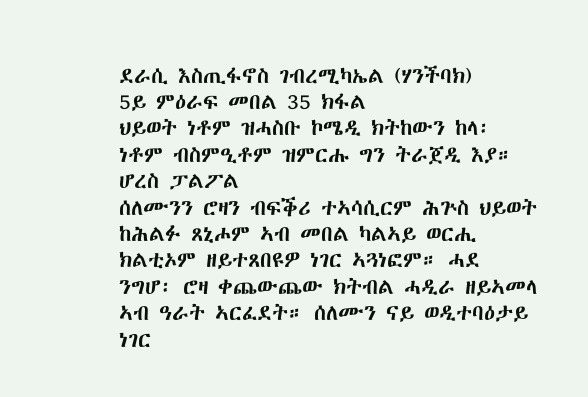ደራሲ እስጢፋኖስ ገብረሚካኤል (ሃንችባክ)
5ይ ምዕራፍ መበል 35 ክፋል
ህይወት ነቶም ዝሓስቡ ኮሜዲ ክትከውን ከላ፡
ነቶም ብስምዒቶም ዝምርሑ ግን ትራጀዲ እያ።
ሆረስ ፓልፖል
ሰለሙንን ሮዛን ብፍቕሪ ተኣሳሲርም ሕጕስ ህይወት ከሕልፉ ጸኒሖም ኣብ መበል ካልኣይ ወርሒ ክልቲኦም ዘይተጸበዩዎ ነገር ኣጓነፎም። ሓደ ንግሆ፡ ሮዛ ቀጨውጨው ክትብል ሓዲራ ዘይኣመላ ኣብ ዓራት ኣርፈደት። ሰለሙን ናይ ወዲተባዕታይ ነገር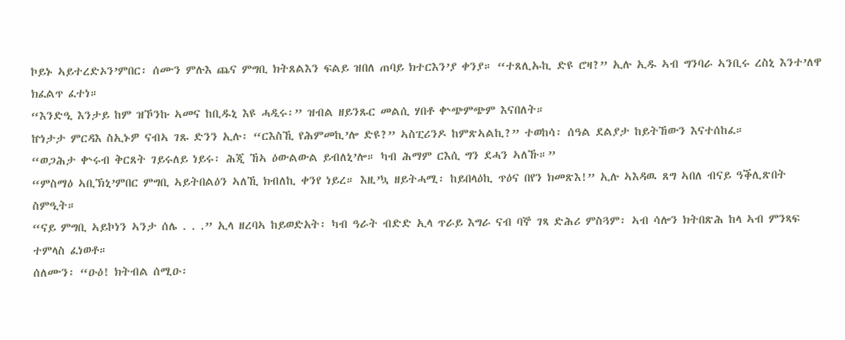ኮይኑ ኣይተረድኦን’ምበር፡ ሰሙን ምሉእ ጨና ምግቢ ክትጸልእን ፍልይ ዝበለ ጠባይ ክተርእን’ያ ቀንያ። “ተጸሊኡኪ ድዩ ሮዛ?” ኢሉ ኢዱ ኣብ ግንባራ ኣንቢሩ ረስኒ እንተ’ለዋ ክፈልጥ ፈተነ።
“እንድዒ እንታይ ከም ዝኾንኩ ኣመና ከቢዱኒ እዩ ሓዲሩ፡” ዝብል ዘይንጹር መልሲ ሃበቶ ቍጭምጭም እናበለት።
ኵነታታ ምርዳእ ስኢኑዎ ናብኣ ገጹ ድንን ኢሉ፡ “ርእስኺ የሕምመኪ’ሎ ድዩ?” ኣስፒሪንዶ ከምጽኣልኪ?” ተወከሳ፡ ሰዓል ደልያታ ከይትኸውን እናተሰከፈ።
“ወጋሕታ ቍሩብ ቅርጸት ገይሩለይ ነይሩ፡ ሕጂ ኸኣ ዕውልውል ይብለኒ’ሎ። ካብ ሕማም ርእሲ ግን ደሓን ኣለኹ።”
“ምስማዕ ኣቢኽኒ’ምበር ምግቢ ኣይትበልዕን ኣለኺ ክብለኪ ቀንየ ነይረ። እዚ’ኳ ዘይትሓሚ፡ ከይበላዕኪ ጥዕና በየን ክመጽእ!” ኢሉ ኣእዳዉ ጸግ ኣበለ ብናይ ዓቕሊጽበት ስምዒት።
“ናይ ምግቢ ኣይኮነን ኣንታ ሰሌ . . .” ኢላ ዘረባኣ ከይወድአት፡ ካብ ዓራት ብድድ ኢላ ጥራይ እግራ ናብ ባኞ ገጻ ድሕሪ ምስጓም፡ ኣብ ሳሎን ክትበጽሕ ከላ ኣብ ምንጻፍ ተምላስ ፈነወቶ።
ሰለሙን፡ “ዑዕ! ክትብል ሰሚዑ፡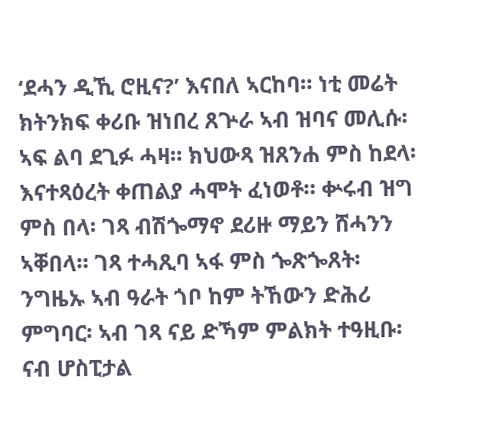‘ደሓን ዲኺ ሮዚና?’ እናበለ ኣርከባ። ነቲ መሬት ክትንክፍ ቀሪቡ ዝነበረ ጸጕራ ኣብ ዝባና መሊሱ፡ ኣፍ ልባ ደጊፉ ሓዛ። ክህውጻ ዝጸንሐ ምስ ከደላ፡ እናተጻዕረት ቀጠልያ ሓሞት ፈነወቶ። ቍሩብ ዝግ ምስ በላ፡ ገጻ ብሽጐማኖ ደሪዙ ማይን ሸሓንን ኣቐበላ። ገጻ ተሓጺባ ኣፋ ምስ ጐጽጐጸት፡ ንግዜኡ ኣብ ዓራት ጎቦ ከም ትኸውን ድሕሪ ምግባር፡ ኣብ ገጻ ናይ ድኻም ምልክት ተዓዚቡ፡ ናብ ሆስፒታል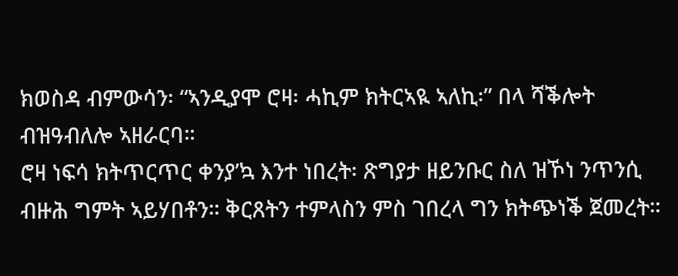ክወስዳ ብምውሳን፡ “ኣንዲያሞ ሮዛ፡ ሓኪም ክትርኣዪ ኣለኪ፡” በላ ሻቕሎት ብዝዓብለሎ ኣዘራርባ።
ሮዛ ነፍሳ ክትጥርጥር ቀንያ’ኳ እንተ ነበረት፡ ጽግያታ ዘይንቡር ስለ ዝኾነ ንጥንሲ ብዙሕ ግምት ኣይሃበቶን። ቅርጸትን ተምላስን ምስ ገበረላ ግን ክትጭነቕ ጀመረት።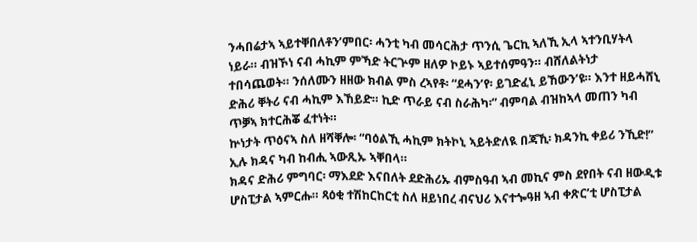ንሓበሬታኣ ኣይተቐበለቶን’ምበር፡ ሓንቲ ካብ መሳርሕታ ጥንሲ ጌርኪ ኣለኺ ኢላ ኣተንቢሃትላ ነይራ። ብዝኾነ ናብ ሓኪም ምኻድ ትርጕም ዘለዎ ኮይኑ ኣይተሰምዓን። ብሸለልትነታ ተበሳጨወት። ንሰለሙን ዘዘው ክብል ምስ ረኣየቶ፡ “ደሓን’የ፡ ይገድፈኒ ይኸውን’ዩ። እንተ ዘይሓሸኒ ድሕሪ ቐትሪ ናብ ሓኪም እኸይድ። ኪድ ጥራይ ናብ ስራሕካ፡” ብምባል ብዝከኣላ መጠን ካብ ጥቓኣ ክተርሕቖ ፈተነት።
ኵነታት ጥዕናኣ ስለ ዘሻቐሎ፡ “ባዕልኺ ሓኪም ክትኮኒ ኣይትድለዪ በጃኺ፡ ክዳንኪ ቀይሪ ንኺድ!” ኢሉ ክዳና ካብ ከብሒ ኣውጺኡ ኣቐበላ።
ክዳና ድሕሪ ምግባር፡ ማእደድ እናበለት ደድሕሪኡ ብምስዓብ ኣብ መኪና ምስ ደየበት ናብ ዘውዲቱ ሆስፒታል ኣምርሑ። ጻዕቂ ተሽከርከርቲ ስለ ዘይነበረ ብናህሪ እናተጐዓዘ ኣብ ቀጽር’ቲ ሆስፒታል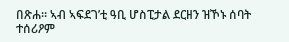በጽሐ። ኣብ ኣፍደገ’ቲ ዓቢ ሆስፒታል ደርዘን ዝኾኑ ሰባት ተሰሪዖም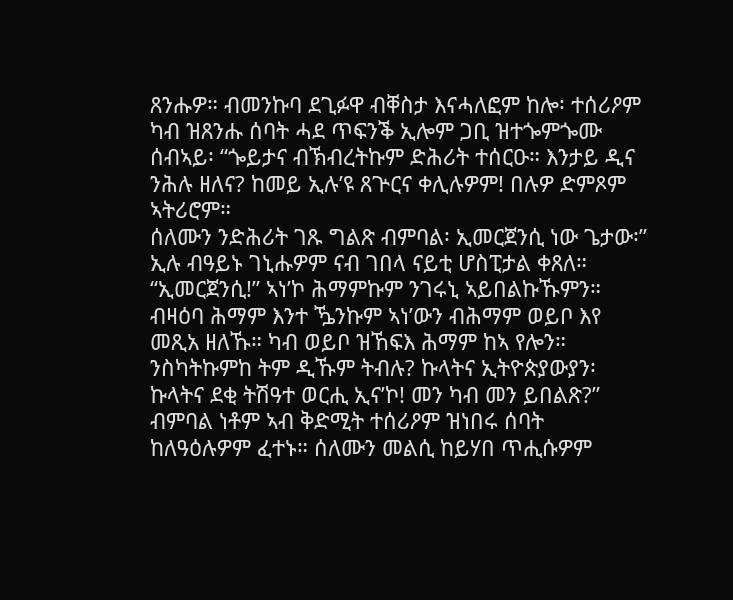ጸንሑዎ። ብመንኩባ ደጊፉዋ ብቐስታ እናሓለፎም ከሎ፡ ተሰሪዖም ካብ ዝጸንሑ ሰባት ሓደ ጥፍንቕ ኢሎም ጋቢ ዝተጐምጐሙ ሰብኣይ፡ “ጐይታና ብኽብረትኩም ድሕሪት ተሰርዑ። እንታይ ዲና ንሕሉ ዘለና? ከመይ ኢሉ’ዩ ጸጕርና ቀሊሉዎም! በሉዎ ድምጾም ኣትሪሮም።
ሰለሙን ንድሕሪት ገጹ ግልጽ ብምባል፡ ኢመርጀንሲ ነው ጌታው፡” ኢሉ ብዓይኑ ገኒሑዎም ናብ ገበላ ናይቲ ሆስፒታል ቀጸለ።
“ኢመርጀንሲ!” ኣነ’ኮ ሕማምኩም ንገሩኒ ኣይበልኩኹምን። ብዛዕባ ሕማም እንተ ዄንኩም ኣነ’ውን ብሕማም ወይቦ እየ መጺአ ዘለኹ። ካብ ወይቦ ዝኸፍእ ሕማም ከኣ የሎን። ንስካትኩምከ ትም ዲኹም ትብሉ? ኩላትና ኢትዮጵያውያን፡ ኩላትና ደቂ ትሽዓተ ወርሒ ኢና’ኮ! መን ካብ መን ይበልጽ?” ብምባል ነቶም ኣብ ቅድሚት ተሰሪዖም ዝነበሩ ሰባት ከለዓዕሉዎም ፈተኑ። ሰለሙን መልሲ ከይሃበ ጥሒሱዎም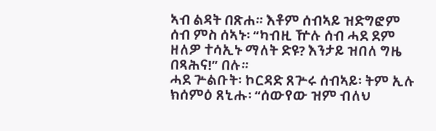ኣብ ልዳት በጽሐ። እቶም ሰብኣይ ዝድግፎም ሰብ ምስ ሰኣኑ፡ “ካብዚ ዅሉ ሰብ ሓደ ደም ዘለዎ ተሳኢኑ ማለት ድዩ? እንታይ ዝበለ ግዜ በጻሕና!” በሉ።
ሓደ ጕልቡት፡ ኮርዳድ ጸጕሩ ሰብኣይ፡ ትም ኢሉ ክሰምዕ ጸኒሑ፡ “ሰውየው ዝም ብለህ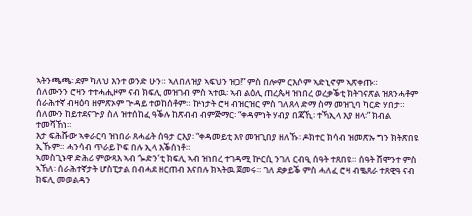ኣትንጫጫ፡ ደም ካለህ እንተ ወንድ ሁን። ኣለበለዝያ ኣፍህን ዝጋ!” ምስ በሎም ርእሶም ኣድኒኖም ኣጽቀጡ።
ሰለሙንን ሮዛን ተተሓሒዞም ናብ ክፍሊ መዝገብ ምስ ኣተዉ፡ ኣብ ልዕሊ ጠረጴዛ ዝነበረ ወረቃቕቲ ክትገናጽል ዝጸንሓቶም ሰራሕተኛ ብዛዕባ ዘምጽኦም ጕዳይ ተወከሰቶም። ኵነታት ሮዛ ብዝርዝር ምስ ገለጸላ ድማ ስማ መዝጊባ ካርድ ሃበታ።
ሰለሙን ከይተደናጕያ ስለ ዝተሰከፈ ዓቕሉ ከጽብብ ብምጅማር፡ “ቀዳምነት ሃብያ በጃኺ፡ ተኻኢላ እያ ዘላ፡” ክብል ተመሻኸነ።
እታ ፍሕሹው ኣቀራርባ ዝነበራ ጸሓፊት ሰዓታ ርእያ፡ “ቀዳመይቲ እየ መዝጊበያ ዘለኹ፡ ዶክተር ክሳብ ዝመጽኡ ግን ክትጽበዩ ኢኹም። ሓንሳብ ጥራይ ኮፍ በሉ ኢላ እቕሰነቶ።
ኣመስጊኑዋ ድሕሪ ምውጻእ ኣብ ጐድን’ቲ ክፍሊ ኣብ ዝነበረ ተገዳሚ ኵርሲ ንገለ ርብዒ ሰዓት ተጸበዩ። ሰዓት ሸሞንተ ምስ ኣኸለ፡ ሰራሕተኛታት ሆስፒታል በብሓደ ዘርጠብ እናበሉ ክኣትዉ ጀመሩ። ገለ ደቃይቕ ምስ ሓለፈ ሮዛ ብቈጸራ ተጸዊዓ ናብ ክፍሊ መወልዳን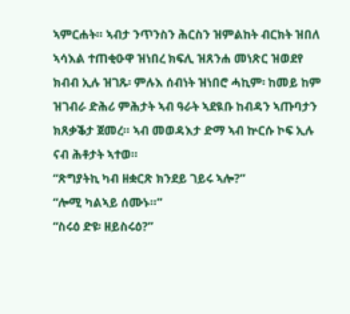ኣምርሐት። ኣብታ ንጥንስን ሕርስን ዝምልከት ብርክት ዝበለ ኣሳእል ተጠቂዑዋ ዝነበረ ክፍሊ ዝጸንሐ መነጽር ዝወደየ ክብብ ኢሉ ዝገጹ፡ ምሉእ ሰብነት ዝነበሮ ሓኪም፡ ከመይ ከም ዝገብራ ድሕሪ ምሕታት ኣብ ዓራት ኣደዪቡ ከብዳን ኣጡባታን ክጸቃቕታ ጀመረ። ኣብ መወዳእታ ድማ ኣብ ኵርሱ ኮፍ ኢሉ ናብ ሕቶታት ኣተወ።
“ጽግያትኪ ካብ ዘቋርጽ ክንደይ ገይሩ ኣሎ?”
“ሎሚ ካልኣይ ሰሙኑ።”
“ስሩዕ ድዩ፡ ዘይስሩዕ?”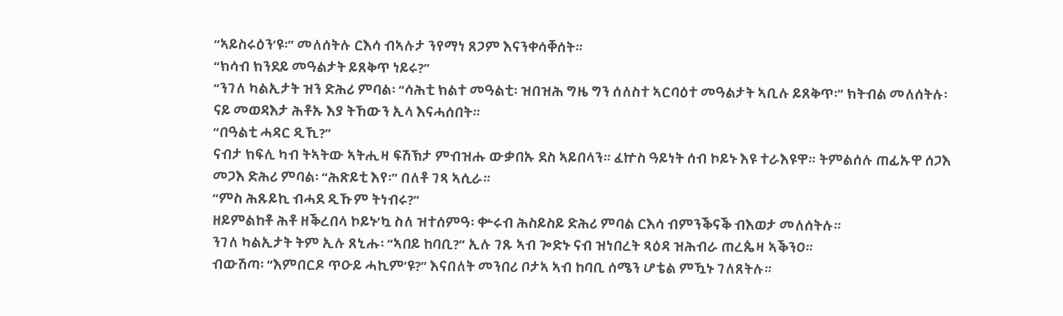“ኣይስሩዕን’ዩ፡” መለሰትሉ ርእሳ ብኣሉታ ንየማነ ጸጋም እናንቀሳቐሰት።
“ክሳብ ክንደይ መዓልታት ይጸቅጥ ነይሩ?”
“ንገለ ካልኢታት ዝን ድሕሪ ምባል፡ “ሳሕቲ ክልተ መዓልቲ፡ ዝበዝሕ ግዜ ግን ሰለስተ ኣርባዕተ መዓልታት ኣቢሉ ይጸቅጥ፡” ክትብል መለሰትሉ፡ ናይ መወዳእታ ሕቶኡ እያ ትኸውን ኢላ እናሓሰበት።
“በዓልቲ ሓዳር ዲኺ?”
ናብታ ክፍሊ ካብ ትኣትው ኣትሒዛ ፍሽኽታ ምብዝሑ ውቃበኡ ደስ ኣይበላን። ፈኵስ ዓይነት ሰብ ኮይኑ እዩ ተራእዩዋ። ትምልሰሉ ጠፊኡዋ ሰጋእ መጋእ ድሕሪ ምባል፡ “ሕጽይቲ እየ፡” በለቶ ገጻ ኣሲራ።
“ምስ ሕጹይኪ ብሓደ ዲኹም ትነብሩ?”
ዘይምልከቶ ሕቶ ዘቕረበላ ኮይኑ’ኳ ስለ ዝተሰምዓ፡ ቍሩብ ሕስይስይ ድሕሪ ምባል ርእሳ ብምንቕናቕ ብእወታ መለሰትሉ።
ንገለ ካልኢታት ትም ኢሉ ጸኒሑ፡ “ኣበይ ከባቢ?” ኢሉ ገጹ ኣብ ጐድኑ ናብ ዝነበረት ጻዕዳ ዝሕብራ ጠረጴዛ ኣቕንዐ።
ብውሽጣ፡ “እምበርዶ ጥዑይ ሓኪም’ዩ?” እናበለት መንበሪ ቦታኣ ኣብ ከባቢ ሰሜን ሆቴል ምዃኑ ገለጸትሉ።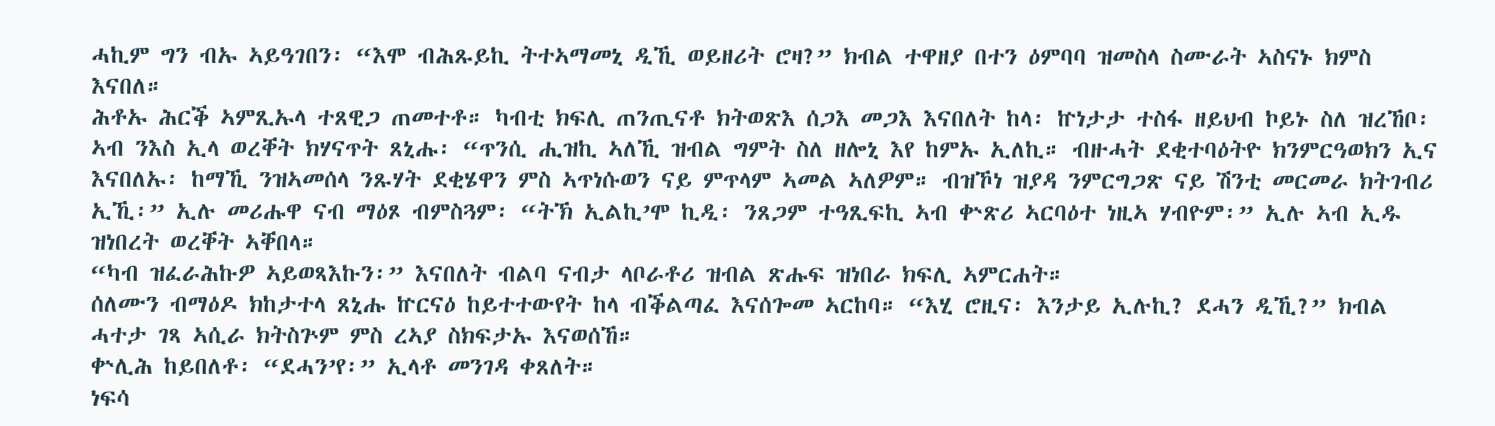ሓኪም ግን ብኡ ኣይዓገበን፡ “እሞ ብሕጹይኪ ትተኣማመኒ ዲኺ ወይዘሪት ሮዛ?” ክብል ተዋዘያ በተን ዕምባባ ዝመስላ ስሙራት ኣስናኑ ክምስ እናበለ።
ሕቶኡ ሕርቕ ኣምጺኡላ ተጸዊጋ ጠመተቶ። ካብቲ ክፍሊ ጠንጢናቶ ክትወጽእ ሰጋእ መጋእ እናበለት ከላ፡ ኵነታታ ተስፋ ዘይህብ ኮይኑ ስለ ዝረኸቦ፡ ኣብ ንእስ ኢላ ወረቐት ክሃናጥት ጸኒሑ፡ “ጥንሲ ሒዝኪ ኣለኺ ዝብል ግምት ስለ ዘሎኒ እየ ከምኡ ኢለኪ። ብዙሓት ደቂተባዕትዮ ክንምርዓወክን ኢና እናበለኡ፡ ከማኺ ንዝኣመሰላ ንጹሃት ደቂሄዋን ምስ ኣጥነሱወን ናይ ምጥላም ኣመል ኣለዎም። ብዝኾነ ዝያዳ ንምርግጋጽ ናይ ሽንቲ መርመራ ክትገብሪ ኢኺ፡” ኢሉ መሪሑዋ ናብ ማዕጾ ብምስጓም፡ “ትኽ ኢልኪ’ሞ ኪዲ፡ ንጸጋም ተዓጺፍኪ ኣብ ቍጽሪ ኣርባዕተ ነዚኣ ሃብዮም፡” ኢሉ ኣብ ኢዱ ዝነበረት ወረቐት ኣቐበላ።
“ካብ ዝፈራሕኩዎ ኣይወጻእኩን፡” እናበለት ብልባ ናብታ ላቦራቶሪ ዝብል ጽሑፍ ዝነበራ ክፍሊ ኣምርሐት።
ሰለሙን ብማዕዶ ክከታተላ ጸኒሑ ኵርናዕ ከይተተውየት ከላ ብቕልጣፈ እናሰጐመ ኣርከባ። “እሂ ሮዚና፡ እንታይ ኢሉኪ? ደሓን ዲኺ?” ክብል ሓተታ ገጻ ኣሲራ ክትስጕም ምስ ረኣያ ስክፍታኡ እናወሰኸ።
ቍሊሕ ከይበለቶ፡ “ደሓን’የ፡” ኢላቶ መንገዳ ቀጸለት።
ነፍሳ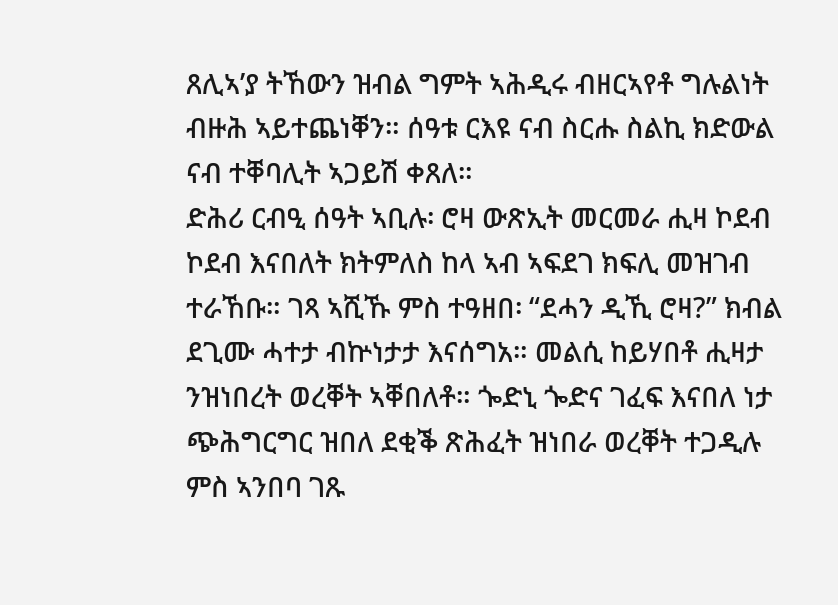ጸሊኣ’ያ ትኸውን ዝብል ግምት ኣሕዲሩ ብዘርኣየቶ ግሉልነት ብዙሕ ኣይተጨነቐን። ሰዓቱ ርእዩ ናብ ስርሑ ስልኪ ክድውል ናብ ተቐባሊት ኣጋይሽ ቀጸለ።
ድሕሪ ርብዒ ሰዓት ኣቢሉ፡ ሮዛ ውጽኢት መርመራ ሒዛ ኮደብ ኮደብ እናበለት ክትምለስ ከላ ኣብ ኣፍደገ ክፍሊ መዝገብ ተራኸቡ። ገጻ ኣሺኹ ምስ ተዓዘበ፡ “ደሓን ዲኺ ሮዛ?” ክብል ደጊሙ ሓተታ ብኵነታታ እናሰግአ። መልሲ ከይሃበቶ ሒዛታ ንዝነበረት ወረቐት ኣቐበለቶ። ጐድኒ ጐድና ገፈፍ እናበለ ነታ ጭሕግርግር ዝበለ ደቂቕ ጽሕፈት ዝነበራ ወረቐት ተጋዲሉ ምስ ኣንበባ ገጹ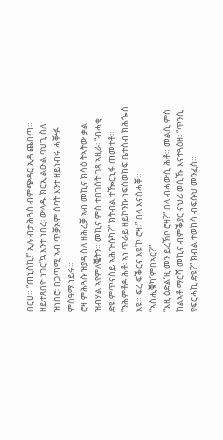በርሀ። “ጠኒስኪ!” ኢሉ ብታሕጓስ ብምጭዳር ኢዳ ጨበጣ። ዘይተጸበዮ ነገር’ኳ እንተ ነበረ፡ ውላዱ ክርኢ ልዑል ባህጊ ስለ ዝነበሮ፡ በጋጣሚ ኣብ ጥቓኦም ሰባት እንተ ዘይነብሩ ሓቝፉ ምሰዓማ ነይሩ።
ሮዛ ምሕጓሱ ዝያዳ ስለ ዘሕረቓ ኣብ መኪና ክሳዕ ትኣትው ቃል ዝብሃል ኣየምለቘትን። መኪና ምስ ተበገሰት ገጻ ኣዚራ፡ “ብሓቂ ድዩ ምጥናሰይ ኣሕጕሱካ?” ክትብል ተዀርኒፋ ጠመተቶ።
“ንሕምቶዶ ሕቶ፡ ኣነ ጥራይ ዘይኮንኩ ነፍስወከፍ ቤተሰብ ክሕጐስ እዩ። ፍረ ፍቕርና እዩ’ኮ ሮዛ፡” በላ እናሰሓቐ።
“ኣስሒቑካ’ምበኣር?”
“እዚ ዕድል’ዚ መን ይረኽቦ ሮዛ?” በላ ብሓውሲ ሕቶ። መልሲ ምስ ከልኣቶ ማርሻ መኪና ብምቕያር ናህሪ ወሲኹ እናተጓዕዘ፡ “ጥንሲ የፍርሓኪ ድዩ?” ክብል ተወከሳ ብፍሱህ መንፈስ።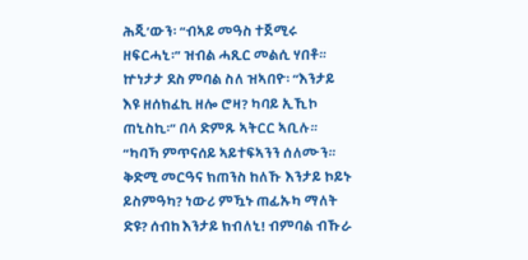ሕጂ’ውን፡ “ብኣይ መዓስ ተጀሚሩ ዘፍርሓኒ፡” ዝብል ሓጺር መልሲ ሃበቶ።
ኵነታታ ደስ ምባል ስለ ዝኣበዮ፡ “እንታይ እዩ ዘሰክፈኪ ዘሎ ሮዛ? ካባይ ኢኺኮ ጠኒስኪ፡” በላ ድምጹ ኣትርር ኣቢሉ።
“ካባኻ ምጥናሰይ ኣይተፍኣንን ሰለሙን። ቅድሚ መርዓና ክጠንስ ከለኹ እንታይ ኮይኑ ይስምዓካ? ነውሪ ምዃኑ ጠፊኡካ ማለት ድዩ? ሰብከ እንታይ ክብለኒ! ብምባል ብኹራ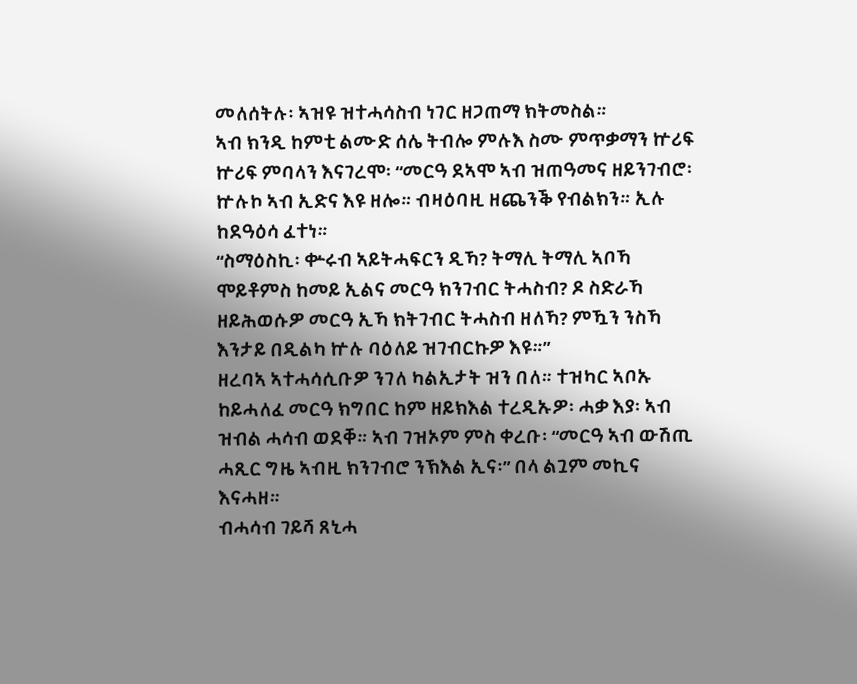መለሰትሉ፡ ኣዝዩ ዝተሓሳስብ ነገር ዘጋጠማ ክትመስል።
ኣብ ክንዲ ከምቲ ልሙድ ሰሌ ትብሎ ምሉእ ስሙ ምጥቃማን ኵሪፍ ኵሪፍ ምባላን እናገረሞ፡ “መርዓ ደኣሞ ኣብ ዝጠዓመና ዘይንገብሮ፡ ኵሉኮ ኣብ ኢድና እዩ ዘሎ። ብዛዕባዚ ዘጨንቕ የብልክን። ኢሉ ከደዓዕሳ ፈተነ።
“ስማዕስኪ፡ ቍሩብ ኣይትሓፍርን ዲኻ? ትማሊ ትማሊ ኣቦኻ ሞይቶምስ ከመይ ኢልና መርዓ ክንገብር ትሓስብ? ዶ ስድራኻ ዘይሕወሱዎ መርዓ ኢኻ ክትገብር ትሓስብ ዘለኻ? ምዃን ንስኻ እንታይ በዲልካ ኵሉ ባዕለይ ዝገብርኩዎ እዩ።”
ዘረባኣ ኣተሓሳሲቡዎ ንገለ ካልኢታት ዝን በለ። ተዝካር ኣቦኡ ከይሓለፈ መርዓ ክግበር ከም ዘይክእል ተረዲኡዎ፡ ሓቃ እያ፡ ኣብ ዝብል ሓሳብ ወደቐ። ኣብ ገዝኦም ምስ ቀረቡ፡ “መርዓ ኣብ ውሽጢ ሓጺር ግዜ ኣብዚ ክንገብሮ ንኽእል ኢና፡” በላ ልጓም መኪና እናሓዘ።
ብሓሳብ ገይሻ ጸኒሓ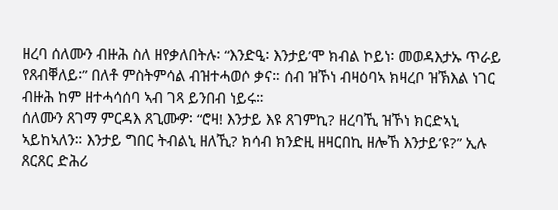ዘረባ ሰለሙን ብዙሕ ስለ ዘየቃለበትሉ፡ “እንድዒ፡ እንታይ’ሞ ክብል ኮይነ፡ መወዳእታኡ ጥራይ የጸብቐለይ፡” በለቶ ምስትምሳል ብዝተሓወሶ ቃና። ሰብ ዝኾነ ብዛዕባኣ ክዛረቦ ዝኽእል ነገር ብዙሕ ከም ዘተሓሳሰባ ኣብ ገጻ ይንበብ ነይሩ።
ሰለሙን ጸገማ ምርዳእ ጸጊሙዎ፡ “ሮዛ! እንታይ እዩ ጸገምኪ? ዘረባኺ ዝኾነ ክርድኣኒ ኣይከኣለን። እንታይ ግበር ትብልኒ ዘለኺ? ክሳብ ክንድዚ ዘዛርበኪ ዘሎኸ እንታይ’ዩ?” ኢሉ ጸርጸር ድሕሪ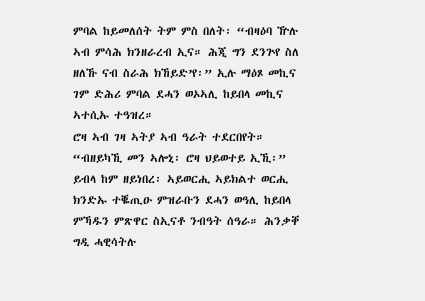ምባል ከይመለሰት ትም ምስ በለት፡ “ብዛዕባ ዅሉ ኣብ ምሳሕ ክንዘራረብ ኢና። ሕጂ ግን ደንጕየ ስለ ዘለኹ ናብ ስራሕ ክኸይድ’የ፡” ኢሉ ማዕጾ መኪና ገም ድሕሪ ምባል ደሓን ወኦኣሊ ከይበላ መኪና ኣተሲኡ ተዓዝረ።
ሮዛ ኣብ ገዛ ኣትያ ኣብ ዓራት ተደርበየት። “ብዘይካኺ መን ኣሎኒ፡ ሮዛ ህይወተይ ኢኺ፡” ይብላ ከም ዘይነበረ፡ ኣይወርሒ ኣይክልተ ወርሒ ክንድኡ ተቘጢዑ ምዝራቡን ደሓን ወዓሊ ከይበላ ምኻዱን ምጽዋር ስኢናቶ ንብዓት ሰዓራ። ሕንቃቐ ግዲ ሓዊሳትሉ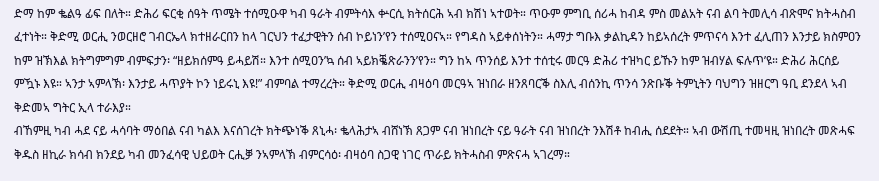ድማ ከም ቈልዓ ፊፍ በለት። ድሕሪ ፍርቂ ሰዓት ጥሜት ተሰሚዑዋ ካብ ዓራት ብምትሳእ ቍርሲ ክትሰርሕ ኣብ ክሽነ ኣተወት። ጥዑም ምግቢ ሰሪሓ ከብዳ ምስ መልአት ናብ ልባ ትመሊሳ ብጽሞና ክትሓስብ ፈተነት። ቅድሚ ወርሒ ንወርዘሮ ገብርኤላ ክተዘራርበን ከላ ገርህን ተፈታዊትን ሰብ ኮይነን’የን ተሰሚዐናኣ። የግዳስ ኣይቀሰነትን። ሓማታ ግቡእ ቃልኪዳን ከይኣሰረት ምጥናሳ እንተ ፈሊጠን እንታይ ክስምዐን ከም ዝኽእል ክትግምግም ብምፍታን፡ “ዘይክሰምዓ ይሓይሽ። እንተ ሰሚዐን’ኳ ሰብ ኣይክቘጽራንን’የን። ግን ከኣ ጥንሰይ እንተ ተሰቲሩ መርዓ ድሕሪ ተዝካር ይኹን ከም ዝብሃል ፍሉጥ’ዩ። ድሕሪ ሕርሰይ ምዃኑ እዩ። ኣንታ ኣምላኽ፡ እንታይ ሓጥያት ኮን ነይሩኒ እዩ!” ብምባል ተማረረት። ቅድሚ ወርሒ ብዛዕባ መርዓኣ ዝነበራ ዘንጸባርቕ ስእሊ ብሰንኪ ጥንሳ ንጽቡቕ ትምኒትን ባህግን ዝዘርግ ዓቢ ደንደላ ኣብ ቅድመኣ ግትር ኢላ ተራእያ።
ብኸምዚ ካብ ሓደ ናይ ሓሳባት ማዕበል ናብ ካልእ እናሰገረት ክትጭነቕ ጸኒሓ፡ ቈላሕታኣ ብሸነኽ ጸጋም ናብ ዝነበረት ናይ ዓራት ናብ ዝነበረት ንእሽቶ ከብሒ ሰደደት። ኣብ ውሽጢ ተመዛዚ ዝነበረት መጽሓፍ ቅዱስ ዘኪራ ክሳብ ክንደይ ካብ መንፈሳዊ ህይወት ርሒቓ ንኣምላኽ ብምርሳዕ፡ ብዛዕባ ስጋዊ ነገር ጥራይ ክትሓስብ ምጽናሓ ኣገረማ።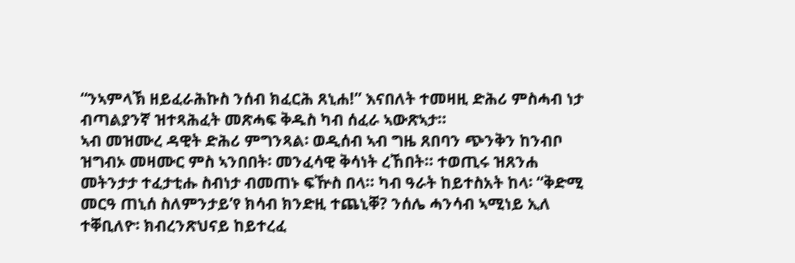“ንኣምላኽ ዘይፈራሕኩስ ንሰብ ክፈርሕ ጸኒሐ!” እናበለት ተመዛዚ ድሕሪ ምስሓብ ነታ ብጣልያንኛ ዝተጻሕፈት መጽሓፍ ቅዱስ ካብ ሰፈራ ኣውጽኣታ።
ኣብ መዝሙረ ዳዊት ድሕሪ ምግንጻል፡ ወዲሰብ ኣብ ግዜ ጸበባን ጭንቅን ከንብቦ ዝግብኦ መዛሙር ምስ ኣንበበት፡ መንፈሳዊ ቅሳነት ረኸበት። ተወጢሩ ዝጸንሐ መትንታታ ተፈታቲሑ ስብነታ ብመጠኑ ፍዅስ በላ። ካብ ዓራት ከይተስአት ከላ፡ “ቅድሚ መርዓ ጠኒሰ ስለምንታይ’የ ክሳብ ክንድዚ ተጨኒቐ? ንሰሌ ሓንሳብ ኣሚነይ ኢለ ተቐቢለዮ፡ ክብረንጽህናይ ከይተረፈ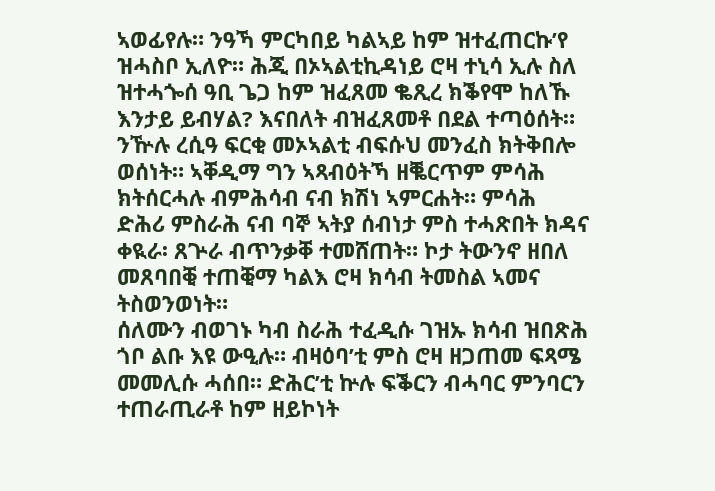ኣወፊየሉ። ንዓኻ ምርካበይ ካልኣይ ከም ዝተፈጠርኩ’የ ዝሓስቦ ኢለዮ። ሕጂ በኦኣልቲኪዳነይ ሮዛ ተኒሳ ኢሉ ስለ ዝተሓጐሰ ዓቢ ጌጋ ከም ዝፈጸመ ቈጺረ ክቕየሞ ከለኹ እንታይ ይብሃል? እናበለት ብዝፈጸመቶ በደል ተጣዕሰት። ንዅሉ ረሲዓ ፍርቂ መኦኣልቲ ብፍሱህ መንፈስ ክትቅበሎ ወሰነት። ኣቐዲማ ግን ኣጻብዕትኻ ዘቘርጥም ምሳሕ ክትሰርሓሉ ብምሕሳብ ናብ ክሽነ ኣምርሐት። ምሳሕ ድሕሪ ምስራሕ ናብ ባኞ ኣትያ ሰብነታ ምስ ተሓጽበት ክዳና ቀዪራ፡ ጸጕራ ብጥንቃቐ ተመሸጠት። ኮታ ትውንኖ ዘበለ መጸባበቒ ተጠቒማ ካልእ ሮዛ ክሳብ ትመስል ኣመና ትስወንወነት።
ሰለሙን ብወገኑ ካብ ስራሕ ተፈዲሱ ገዝኡ ክሳብ ዝበጽሕ ጎቦ ልቡ እዩ ውዒሉ። ብዛዕባ’ቲ ምስ ሮዛ ዘጋጠመ ፍጻሜ መመሊሱ ሓሰበ። ድሕር’ቲ ኵሉ ፍቕርን ብሓባር ምንባርን ተጠራጢራቶ ከም ዘይኮነት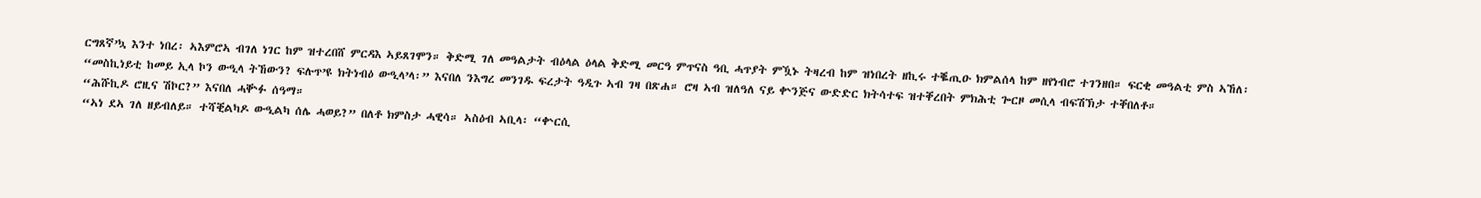ርግጸኛ’ኳ እንተ ነበረ፡ ኣእምሮኣ ብገለ ነገር ከም ዝተረበሸ ምርዳእ ኣይጸገሞን። ቅድሚ ገለ መዓልታት ብዕላል ዕላል ቅድሚ መርዓ ምጥናስ ዓቢ ሓጥያት ምዃኑ ትዛረብ ከም ዝነበረት ዘኪሩ ተቘጢዑ ክምልሰላ ከም ዘየነብሮ ተገንዘበ። ፍርቂ መዓልቲ ምስ ኣኸለ፡ “መስኪነይቲ ከመይ ኢላ ኮን ውዒላ ትኸውን? ፍሉጥ’ዩ ክትነብዕ ውዒላ’ላ፡” እናበለ ንእግረ መንገዱ ፍረታት ዓዲጉ ኣብ ገዛ በጽሐ። ሮዛ ኣብ ዝለዓለ ናይ ቍንጅና ውድድር ክትሳተፍ ዝተቐረበት ምክሕቲ ጐርዞ መሲላ ብፍሽኽታ ተቐበለቶ።
“ሕሹኪዶ ሮዚና ሽኮር?” እናበለ ሓቝፉ ሰዓማ።
“ኣነ ደኣ ገለ ዘይብለይ። ተሻቒልካዶ ውዒልካ ሰሌ ሓወይ?” በለቶ ክምስታ ሓዊሳ። ኣስዕብ ኣቢላ፡ “ቍርሲ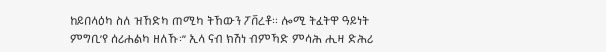ከይበላዕካ ስለ ዝኸድካ ጠሚካ ትኸውን ፖቨረቶ። ሎሚ ትፈትዋ ዓይነት ምግቢ’የ ሰሪሐልካ ዘለኹ፡” ኢላ ናብ ክሽነ ብምኻድ ምሳሕ ሒዛ ድሕሪ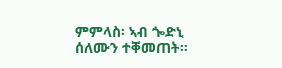ምምላስ፡ ኣብ ጐድኒ ሰለሙን ተቐመጠት።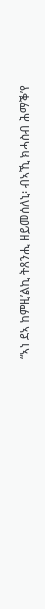“ኣነ ደኣ ከምዚ’ልኪ ትጸንሒ ዘይመሰለኒ፡ ብኣኺ ክሓስብ ሕማቕ’የ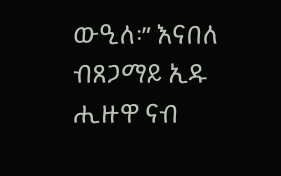ውዒለ፡” እናበለ ብጸጋማይ ኢዱ ሒዙዋ ናብ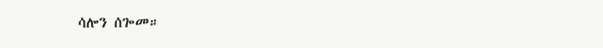ሳሎን ሰጐመ።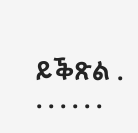ይቕጽል . . . . . . .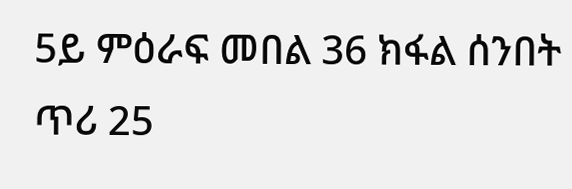5ይ ምዕራፍ መበል 36 ክፋል ሰንበት ጥሪ 25